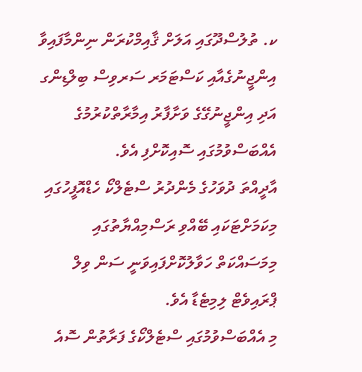ކ. ތުލުސްދޫގައި އަލަށް ޤާއިމްކުރަން ނިންމާފައިވާ އިންޖީނުގެއާއި ކަސްޓަމަރ ސަރވިސް ބިލްޑިންގ އަދި އިންޖީނުގޭގެ ވަށާފާރު އިމާރާތްކުރުމުގެ އެއްބަސްވުމުގައި ސޮއިކޮށްފި އެވެ.
އާދީއްތަ ދުވަހުގެ މެންދުރު ސްޓެލްކޯ ހެޑްއޮފީހުގައި މިކަމަށްޓަކައި ބޭއްވި ރަސްމިއްޔާތުގައި މިމަސައްކަތް ހަވާލުކޮށްފައިވަނީ ސަން ވިލް ޕްރައިވެޓް ލިމިޓެޑާ އެވެ.
މި އެއްބަސްވުމުގައި ސްޓެލްކޯގެ ފަރާތުން ސޮއެ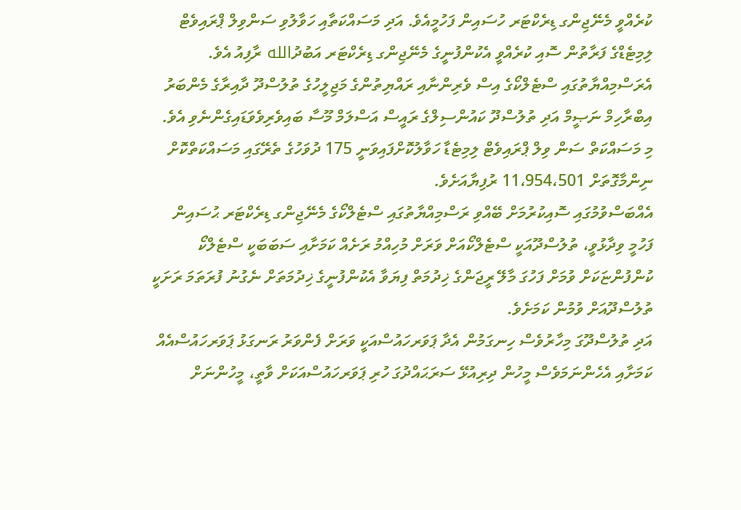ކުރެއްވީ މެނޭޖިންގ ޑިރެކްޓަރ ހުސައިން ފަހުމީއެވެ. އަދި މަސައްކަތާއި ހަވާލުވި ސަންވިލް ޕްރައިވެޓް ލިމިޓެޑްގެ ފަރާތުން ސޮއި ކުރެއްވީ އެކުންފުނީގެ މެނޭޖިންގ ޑިރެކްޓަރ އަބުދުالله ރާފިއު އެވެ. އެރަސްމިއްޔާތުގައި ސްޓެލްކޯގެ އިސް ވެރިންނާއި ރައްޔިތުންގެ މަޖިލީހުގެ ތުލުސްދޫ ދާއިރާގެ މެންބަރު އިބްރާހިމް ނަޞީމް އަދި ތުލުސްދޫ ކައުންސިލްގެ ރައީސް އަސްލަމް މޫސާ ބައިވެރިވެވަޑައިގެންނެވި އެވެ.
މި މަސައްކަތް ސަން ވިލް ޕްރައިވެޓް ލިމިޓެޑާ ހަވާލުކޮށްފައިވަނީ 175 ދުވަހުގެ ތެރޭގައި މަސައްކަތްކޮށް ނިންމާގޮތަށް 11،954،501 ރުފިޔާއަށެވެ.
އެއްބަސްވުމުގައި ސޮއިކުރުމަށް ބޭއްވި ރަސްމިއްޔާތުގައި ސްޓެލްކޯގެ މެނޭޖިންގ ޑިރެކްޓަރ ޙުސައިން ފަހުމީ ވިދާޅުވީ، ތުލުސްދޫއަކީ ސްޓެލްކޯއަށް ވަރަށް މުހިއްމު ރަށެއް ކަމަށާއި ސަބަބަކީ ސްޓެލްކޯ ކުންފުންޏަކަށް ވުމަށް ފަހުގަ މާލޭ ރީޖަންގެ ޚިދުމަތް ފިޔަވާ އެކުންފުނީގެ ޚިދުމަތަށް ނެގުނު ފުރަތަމަ ރަށަކީ ތުލުސްދޫއަށް ވުމުން ކަމަށެވެ.
އަދި ތުލުސްދޫގަ މިހާރުވެސް ހިނގަމުން އެދާ ޕަވަރހައުސްއަކީ ވަރަށް ފެންވަރު ރަނގަޅު ޕަވަރހައުސްއެއް ކަމަށާއި އެހެންނަމަވެސް މީހުން ދިރިއުޅޭ ސަރަޙައްދުގަ ހުރި ޕަވަރހައުސްއަކަށް ވާތީ، މީހުންނަށް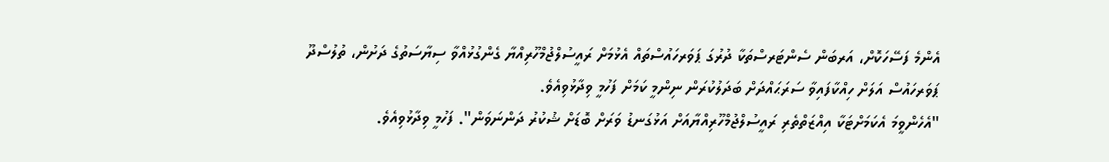އެންމެ ފަސޭހަކޮށް، އަރބަން ސެންޓަރސްތަކާ ދުރުގަ ޕަވަރހައުސްތައް އެޅުމަށް ރައީސުލްޖުމްހޫރިއްޔާ ގެންގުޅުއްވާ ސިޔާސަތުގެ ދަށުން، ތުލުސްދޫ ޕަވަރހައުސް އަލަށް ހިއްކާފައިވާ ސަރަޙައްދަށް ބަދަލުކުރަން ނިންމީ ކަމަށް ފަހުމީ ވިދާޅުވިއެވެ.
"އެހެންވީމަ އެކަމަށްޓަކާ އިއްޒަތްތެރި ރައީސުލްޖުމްހޫރިއްޔާއަށް އަޅުގަނޑު ވަރަށް ބޮޑަށް ޝުކުރު ދަންނަވަން". ފަހުމީ ވިދާޅުވިއެވެ.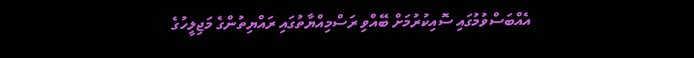އެއްބަސްވުމުގައި ސޮއިކުރުމަށް ބޭއްވި ރަސްމިއްޔާތުގައި ރައްޔިތުންގެ މަޖިލީހުގެ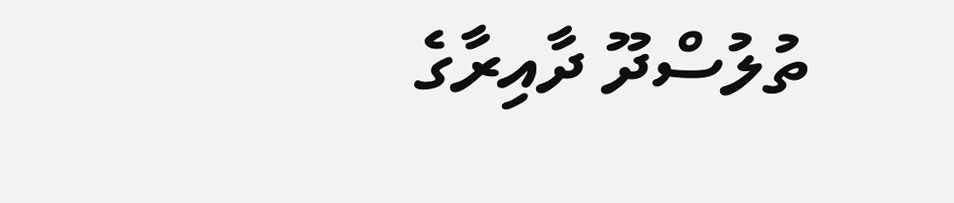ތުލުސްދޫ ދާއިރާގެ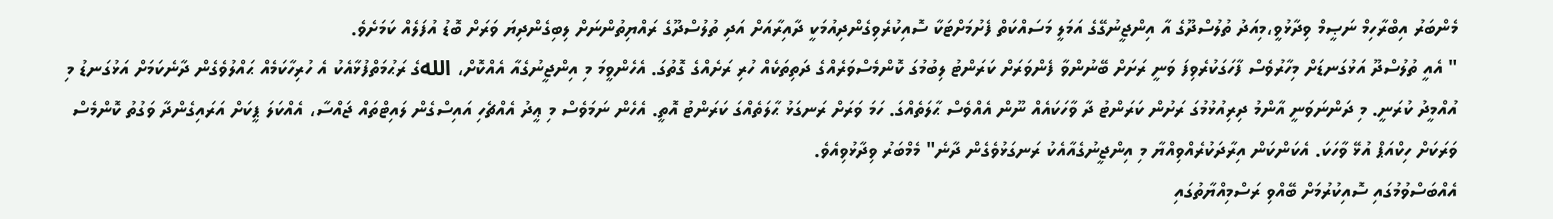މެންބަރު އިބްރާހިމް ނަޞީމް ވިދާޅުވީ،މިއަދު ތުލުސްދޫގެ އާ އިންޖީނުގޭގެ އަމަލީ މަސައްކަތް ފެށުމަށްޓަކާ ސޮއިކުރެވިގެންދިއުމަކީ ދާއިރާއަށް އަދި ތުލުސްދޫގެ ރައްޔިތުންނަށް ލިބިގެންދިޔަ ވަރަށް ބޮޑު އުފަލެއް ކަމަށެވެ.
" އެއީ ތުލުސްދޫ އަޅުގަނޑަށް މިހާރުވެސް ފާހަގަކުރެވިފަ ވަނީ ރަށަށް ބޭނުންވާ ފެންވަރަށް ކަރަންޓު ލިބުމުގަ ކޮންމެސްވަރެއްގެ ދަތިތަކެއް ހުރި ރަށެއްގެ ގޮތުގަ. އެހެންވީމަ މި އިންޖީނުގެއާ އެއްކޮށް، اللهގެ ރަޙުމަތްފުޅާއެކު އެ ހުރިހާކަމެއް ޙައްލުވެގެން ދާނެކަމަށް އަޅުގަނޑު މި އުއްމީދު ކުރަނީ. މި ދަންނަވަނީ އާންމު ދިރިއުޅުމުގަ ރަށުން ކަރަންޓު ދާ ވާހަކައެއް ނޫން އެއްވެސް ޙާލަތެއްގަ. ހަމަ ވަރަށް ރަނގަޅު ޙާލަތެއްގަ ކަރަންޓު އޮތީ. އެހެން ނަމަވެސް މި ޢީދު އެއްޗެހި އައިސްގެން ލައިޓްތައް ޖައްސާ، އެއްކަލަ ޕީކަށް އަރައިގެންދާ ވަގުތު ކޮންމެސް ވަރަކަށް ހިކްއަޕް އުޅޭ ވާހަކަ. އެކަންކަން އިރާދަކުރެއްވިއްޔާ މި އިންޖީނުގެއާއެކު ރަނގަޅުވެގެން ދާނެ" މެމްބަރު ވިދާޅުވިއެވެ.
އެއްބަސްވުމުގައި ސޮއިކުރުމަށް ބޭއްވި ރަސްމިއްޔާތުގައި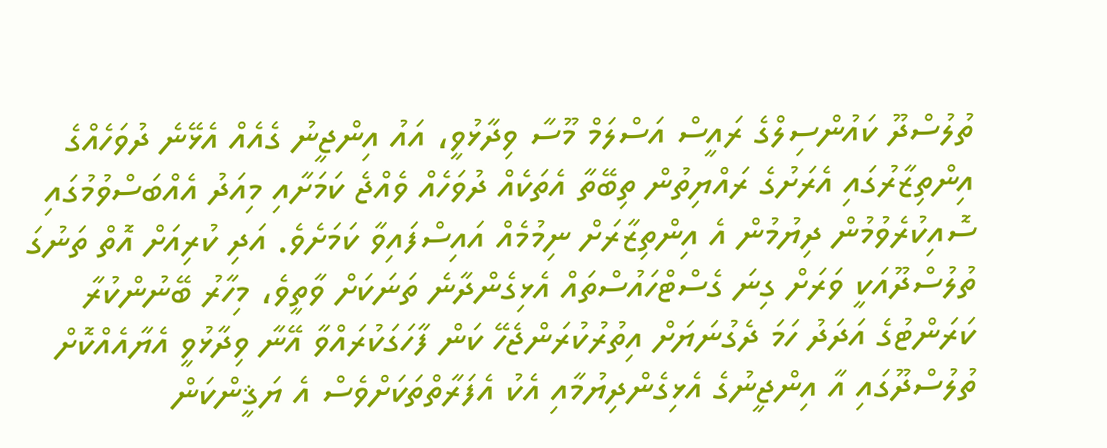ތުލުސްދޫ ކައުންސިލްގެ ރައީސް އަސްލަމް މޫސާ ވިދާޅުވީ، އައު އިންޖީނު ގެއެއް އެޅޭނެ ދުވަހެއްގެ އިންތިޒާރުގައި އެރަށުގެ ރައްޔިތުން ތިބޭތާ އެތަކެއް ދުވަހެއް ވެއްޖެ ކަމަށާއި މިއަދު އެއްބަސްވުމުގައި ސޮއިކުރެވުމުން ދިޔުމުން އެ އިންތިޒާރަށް ނިމުމެއް އައިސްފައިވާ ކަމަށެވެ. އަދި ކުރިއަށް އޮތް ތަނުގަ ތުލުސްދޫއަކީ ވަރަށް ގިނަ ގެސްޓްހައުސްތައް އެޅިގެންދާނެ ތަނަކަށް ވާތީވެ، މިހާރު ބޭނުންކުރާ ކަރަންޓުގެ އަދަދު ހަމަ ދެގުނަޔަށް އިތުރުކުރަންޖެހޭ ކަން ފާހަގަކުރައްވާ އޭނާ ވިދާޅުވީ އެޔާއެއްކޮށް ތުލުސްދޫގައި އާ އިންޖީނުގެ އެޅިގެންދިޔުމާއި އެކު އެފަރާތްތަކަށްވެސް އެ ޔަޤީންކަން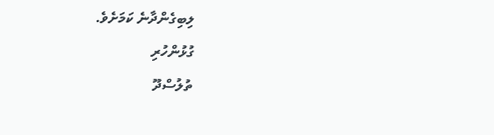ލިބިގެންދާނެ ކަމަށެވެ.
ގުޅުންހުރި
ތުލުސްދޫ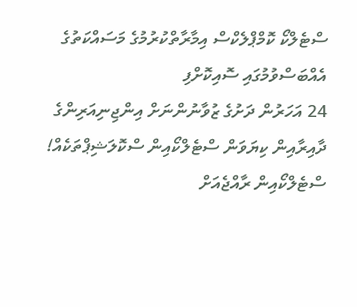ސްޓެލްކޯ ކޮމްޕްލެކްސް އިމާރާތްކުރުމުގެ މަސައްކަތުގެ އެއްބަސްވުމުގައި ސޮއިކޮށްފި
24 އަހަރުން ދަށުގެ ޒުވާނުންނަށް އިންޖިނިއަރިންގެ ދާއިރާއިން ކިޔަވަން ސްޓެލްކޯއިން ސްކޮލަޝިޕްތަކެއް!
ސްޓެލްކޯއިން ރާއްޖެއަށް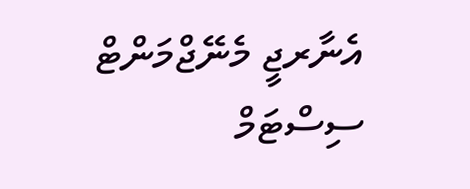އެނާރޖީ މެނޭޖްމަންޓް ސިސްޓަމް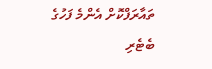ތައާރަފްކޮށް އެންމެ ފަހުގެ ބެޓެރި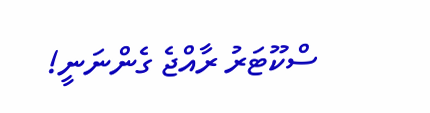ސްކޫޓަރު ރާއްޖެ ގެންނަނީ!